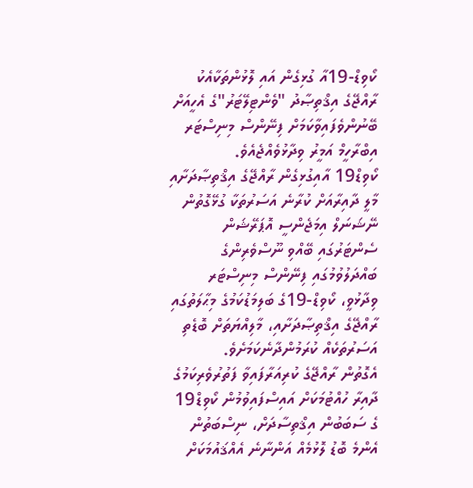ކޯވިޑް-19އާ ގުޅިގެން އައި ލޮޅުންތަކާއެކު ރާއްޖޭގެ އިޤްތިޞާދު "ވެންޓިލޭޓަރު"ގެ އެހީއަށް ބޭނުންވެފައިވާކަމަށް ފިނޭންސް މިނިސްޓަރ އިބްރާހީމް އަމީރު ވިދާޅުވެއްޖެއެވެ.
ކޯވިޑް19 އާއިގުޅިގެން ރާއްޖޭގެ އިޤްތިޞާދަށާއި މާލީ ދާއިރާއަށް ކުރާނެ އަސަރުތަކާ ގުޅޭގޮތުން ނޭޝަނަލް އިމަޖެންސީ އޮޕަރޭޝަން ސެންޓަރުގައި ބޭއްވި ނޫސްވެރިންގެ ބައްދަލުވުމުގައި ފިނޭންސް މިނިސްޓަރ ވިދާޅުވީ، ކޯވިޑް-19ގެ ބަލިމަޑުކަމުގެ މިޙާލަތުގައި ރާއްޖޭގެ އިޤްތިޞާދަށާއި، މާލިއްޔަތަށް ބޮޑެތި އަސަރުތަކެއް ކުރަމުންދާނެކަމަށެވެ.
އެގޮތުން ރާއްޖޭގެ ކުރިއަރާފައިވާ ފަތުރުވެރިކަމުގެ ދާއިރާ ހުއްޓުމަކަށް އައިސްފައިވުމުން ކޯވިޑް19 ގެ ސަބަބުން އިޤްތިސާދަށް، ނިސްބަތުން އެންމެ ބޮޑު ލޮޅުމެއް އަންނާނެ އެއްޤައުމަކަށް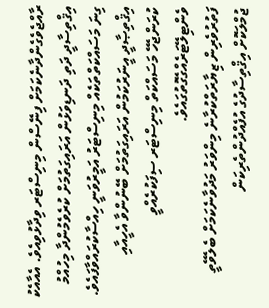ރާއްޖެވެގެންދާނެކަމަށް ފިނޭސްން މިނިސްޓަރ ވިދާޅުވިއެވެ. އެއާއެކު އިޤްތިސާދީ ދަތި ދަނޑިވަޅުން އަރައިގަތުމަށް ކުރެވެމުންދާ މިހުއްމު ގިނަ މަސައްކަތްތަކެއް މިނިސްޓަރު އަމީރުވަނީ ހިއްސާކުރައްވާފައެވެ. އިޤްތިޞާދީ އީނަރުކަމުން އަރައިގަތުމަށް ބޭނުންވާ އެހީއާއި ކުރަންޖެހޭ މަސައްކަތް މިނިސްޓަރ ސިފަކުރެއްވީ ވެންޓިލޭޓަރެއްގެގޮތުގައެވެ.
ފަތުރުވެރިން ޒިޔާރަތްކުރާނެ މިންވަރު މަދުވާނެކަމަށް ބެލެވޭތީ ޖުމްލަކޮށް އިޤްތިސާދުގެ އުފެއްދުންތެރިކަން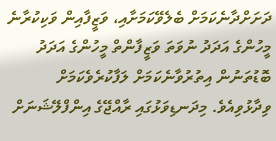ދަށަށްދާނެކަމަށް ބެލެވޭކަމަށާއި، ވަޒީފާއިން ވަކިކުރާނެ މީހުންގެ އަދަދު ނުވަތަ ވަޒީފާންތް މީހުންގެ އަދަދު ބޮޑުތަނުން އިތުރުވާނެކަމަށް ލަފާކުރެވެކަމަށް ވިދާޅުވިއެވެ. މިދަނޑިވަޅުގައި ރާއްޖޭގެ އިންފްލޭޝަނަށް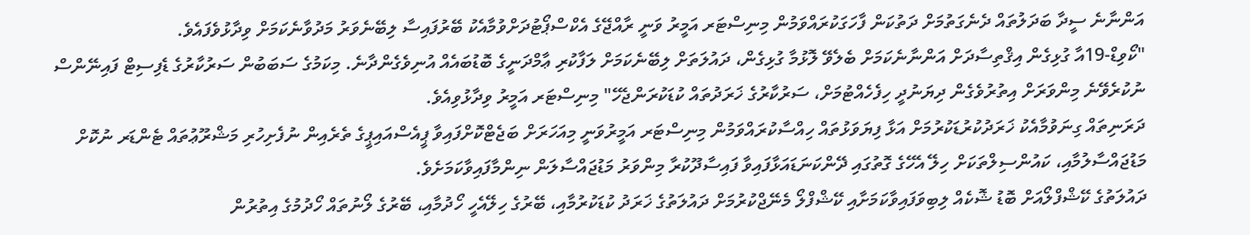އަންނާނެ ސީދާ ބަދަލުތައް ދެނެގަތުމަށް ދަތުކަން ފާހަގަކުރައްވަމުން މިނިސްޓަރ އަމީރު ވަނީ ރާއްޖޭގެ އެކްސްޕޯޓުދަށްވުމާއެކު ބޭރުފައިސާ ލިބޭނެވަރު މަދުވާނެކަމަށް ވިދާޅުވެފައެވެ.
"ކޯވިޑް-19އާ ގުޅިގެން އިޤްތިސާދަށް އަންނާނެކަމަށް ބެލެވޭ ލޮޅުމާ ގުޅިގެން، ދައުލަތަށް ލިބޭނެކަމަށް ލަފާކުރި ޢާމްދަނީގެ ބޮޑުބައެއް އުނިވެގެންދާނެ. މިކަމުގެ ސަބަބުން ސަރުކާރުގެ ޑެފިސިޓް ފައިނޭންސް ނުކުރެވޭނެ މިންވަރަށް އިތުރުވެގެން ދިޔަނުދީ ހިފެހެއްޓުމަށް، ސަރުކާރުގެ ޚަރަދުތައް ކުޑަކުރަންޖެހޭ" މިނިސްޓަރ އަމީރު ވިދާޅުވިއެވެ.
ދަރަނިތައް ގިނަވުމާއެކު ޚަރަދުކުރުޑަކުރުމަށް އަޅާ ފިޔަވަޅުތައް ހިއްސާކުރައްވަމުން މިނިސްޓަރ އަމީރުވަނީ މިއަހަރަށް ބަޖެޓްކޮށްފައިވާ ޕީއެސްއައިޕީގެ ތެރެއިން ނުފެށިހުރި މަޝްރޫޢުތައް ޓެންޑަރ ނުކޮށް މަޑުޖައްސާލުމާއި، ކައުންސިލްތަކަށް ހިލޭ އެހޭގެ ގޮތުގައި ދޭންކަނަޑައަޅާފައިވާ ފައިސާދޫކުރާ މިންވަރު މަޑުޖައްސާލަން ނިންމާފައިވާކަމަށެވެ.
ދައުލަތުގެ ކޭޝްފްލޯއަށް ބޮޑު ޝޮކެއް ލިބިވަފައިވާކަމަށާއި ކޭޝްފްލޯ މެނޭޖްކުރުމަށް ދައުލަތުގެ ޚަރަދު ކުޑަކުރުމާއި، ބޭރުގެ ހިލޭއެހީ ހޯދުމާއި، ބޭރުގެ ލޯނުތައް ހޯދުމުގެ އިތުރުން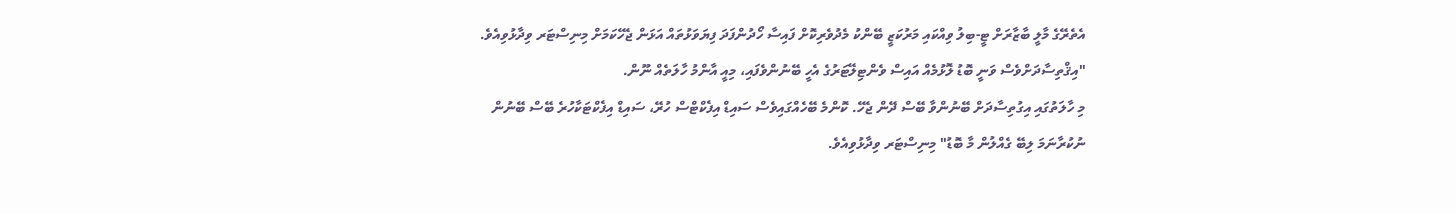އެތެރޭގެ މާލީ ބާޒާރަށް ޓީ-ބިލު ވިއްކައި މަރުކަޒީ ބޭންކު މެދުވެރިކޮށް ފައިސާ ހޯދުންފަދަ ފިޔަވަޅުތައް އަޅަން ޖެހޭކަމަށް މިނިސްޓަރ ވިދާޅުވިއެވެ.
"އިޤްތިސާދަށްވެސް ވަނީ ބޮޑު ލޮޅުމެއް އައިސް ވެންޓިލޭޓަރުގެ އެހީ ބޭނުންވެފައި، މިއީ އާންމު ހާލަތެއް ނޫން.
މި ހާލަތުގައި އިގުތިސާދަށް ބޭނުންވާ ބޭސް ދޭން ޖެހޭ. ކޮންމެ ބޭހެއްގައިވެސް ސައިޑް އިފެކްޓްސް ހުރޭ، ސައިޑް އިފެކްޓަކާހުރެ ބޭސް ބޭނުން ނުކުރާނަމަ ލިބޭ ގެއްލުން މާ ބޮޑު" މިނިސްޓަރ ވިދާޅުވިއެވެ.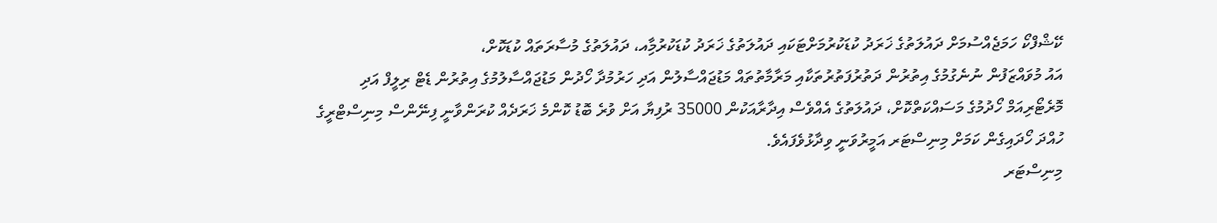ކޭޝްފްކޯ ހަމަޖެއްސުމަށް ދައުލަތުގެ ޚަރަދު ކުޑަކުރުމަށްޓަކައި ދައުލަތުގެ ޚަރަދު ކުޑަކުރުމާިއ، ދައުލަތުގެ މުސާރަތައް ކުޑަކޮށް،
އައު މުވައްޒަފުން ނުނެގުމުގެ އިތުރުން ދަތުރުފަތުރުތަކާއި މަރާމާތުތައް މަޑުޖައްސާލުން އަދި ހަރުމުދާ ހޯދުން މަޑުޖައްސާލުމުގެ އިތުރުން ޑެޓް ރިލީފް އަދި މޮރެޓޯރިއަމް ހޯދުމުގެ މަސައްކަތްކޮށް، ދައުލަތުގެ އެއްވެސް އިދާރާއަކުން 35000 ރުފިޔާ އަށް ވުރެ ބޮޑު ކޮންމެ ޚަރަދެއް ކުރަންވާނީ ފިނޭންސް މިނިސްޓްރީގެ ހުއްދަ ހޯދައިގެން ކަމަށް މިނިސްޓަރ އަމީރުވަނީ ވިދާޅުވެފައެވެ.
މިނިސްޓަރ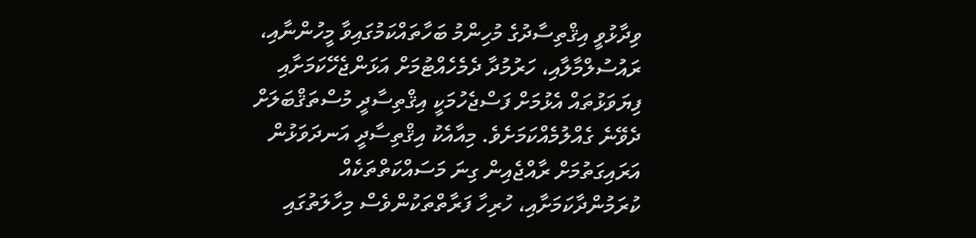ވިދާޅުވީ އިޤްތިސާދުގެ މުހިންމު ބަހާތައްކަމުގައިވާ މީހުންނާއި، ރައުސުލްމާލާއި، ހަރުމުދާ ދެމެހެއްޓުމަށް އަޅަންޖެހޭކަމަށާއި ފިޔަވަޅުތައް އެޅުމަށް ފަސްޖެހުމަކީ އިޤްތިސާދީ މުސްތަޤްބަލަށް ދެވޭނެ ގެއްލުމެއްކަމަށެވެ. މިއާއެކު އިޤްތިސާދީ އަނދަވަޅުން އަރައިގަތުމަށް ރާއްޖެއިން ގިނަ މަސައްކަތްތަކެއް ކުރަމުންދާކަމަށާއި، ހުރިހާ ފަރާތްތަކުންވެސް މިހާލަތުގައި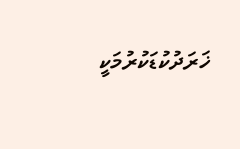ޚަރަދުކުޑަކުރުމަކީ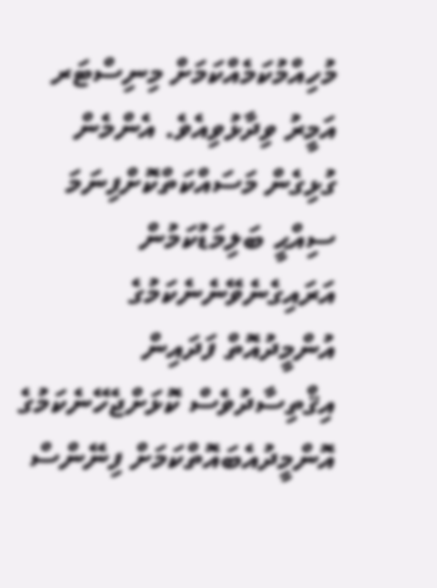މުހިއްމުކަމެއްކަމަށް މިނިސްޓަރ އަމީރު ވިދާޅުވިއެވެ. އެންމެން ގުޅިގެން މަސައްކަތްކޮށްފިނަމަ ސިއްޙީ ބަލިމަޑުކަމުން އަރައިގެނެވޭނެނެކަމުގެ އުންމީދުއޮތް ފަދައިން އިޤްތިސާދުވެސް ކޮޅަށްޖެހޭނެކަމުގެ އޮންމީދުއެބައޮތްކަމަށް ފިނޭންސް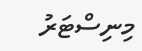މިނިސްޓަރު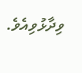ވިދާޅުވިއެވެ.